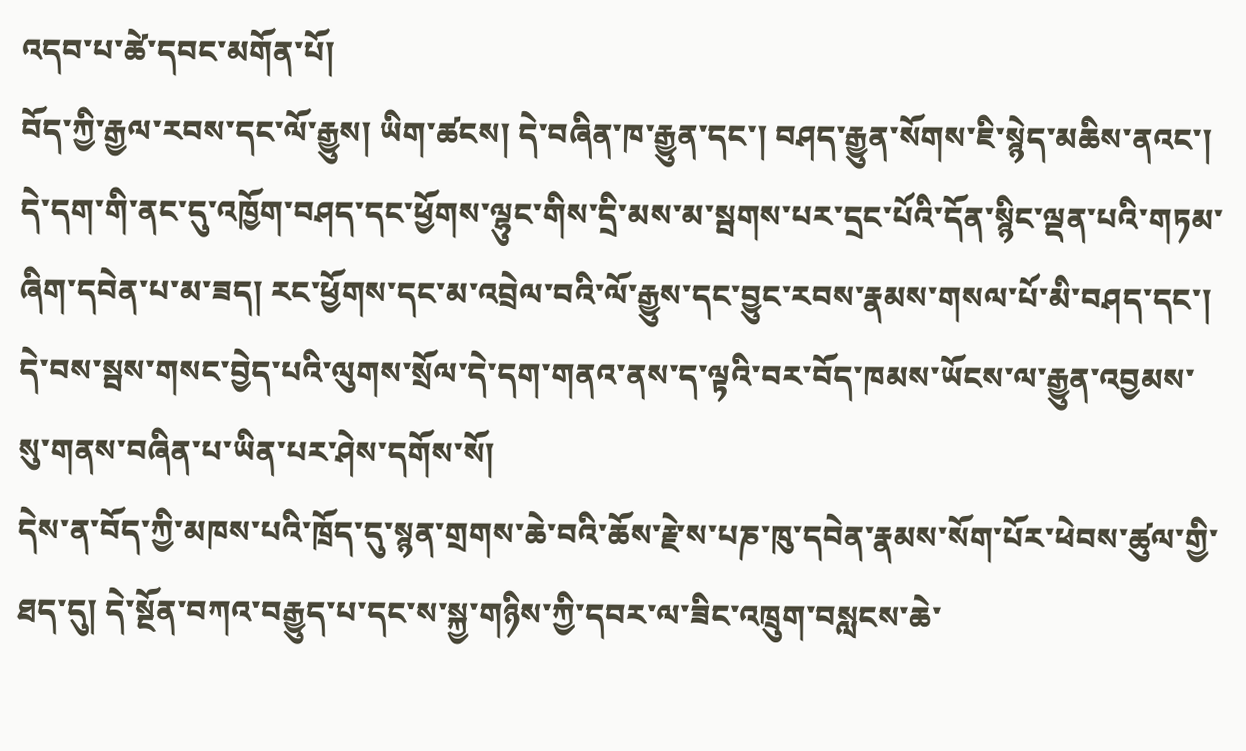འདབ་པ་ཚེ་དབང་མགོན་པོ།
བོད་ཀྱི་རྒྱལ་རབས་དང་ལོ་རྒྱུས། ཡིག་ཚངས། དེ་བཞིན་ཁ་རྒྱུན་དང་། བཤད་རྒྱུན་སོགས་ཇི་སྙེད་མཆིས་ནའང་། དེ་དག་གི་ནང་དུ་འཁྱོག་བཤད་དང་ཕྱོགས་ལྷུང་གིས་དྲི་མས་མ་སྦགས་པར་དྲང་པོའི་དོན་སྙིང་ལྡན་པའི་གཏམ་ཞིག་དབེན་པ་མ་ཟད། རང་ཕྱོགས་དང་མ་འབྲེལ་བའི་ལོ་རྒྱུས་དང་བྱུང་རབས་རྣམས་གསལ་པོ་མི་བཤད་དང་། དེ་བས་སྦས་གསང་བྱེད་པའི་ལུགས་སྲོལ་དེ་དག་གནའ་ནས་ད་ལྟའི་བར་བོད་ཁམས་ཡོངས་ལ་རྒྱུན་འབྱམས་སུ་གནས་བཞིན་པ་ཡིན་པར་ཤེས་དགོས་སོ།
དེས་ན་བོད་ཀྱི་མཁས་པའི་ཁྲོད་དུ་སྙན་གྲགས་ཆེ་བའི་ཆོས་རྗེ་ས་པཎ་ཁུ་དབེན་རྣམས་སོག་པོར་ཕེབས་ཚུལ་གྱི་ཐད་དུ། དེ་སྔོན་བཀའ་བརྒྱུད་པ་དང་ས་སྐྱ་གཉིས་ཀྱི་དབར་ལ་ཟིང་འཁྲུག་བསླངས་ཆེ་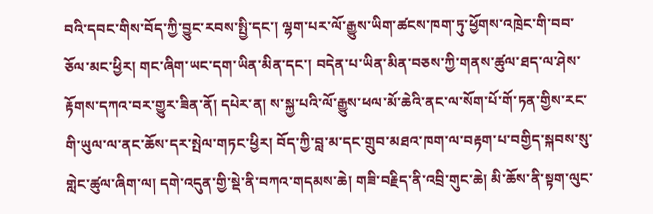བའི་དབང་གིས་བོད་ཀྱི་བྱུང་རབས་སྤྱི་དང་། ལྷག་པར་ལོ་རྒྱུས་ཡིག་ཚངས་ཁག་ཏུ་ཕྱོགས་འཁྲེང་གི་བབ་ཅོལ་མང་ཕྱིར། གང་ཞིག་ཡང་དག་ཡིན་མིན་དང་། བདེན་པ་ཡིན་མིན་བཅས་ཀྱི་གནས་ཚུལ་ཐད་ལ་ཤེས་རྟོགས་དཀའ་བར་གྱུར་ཟིན་ནོ། དཔེར་ན། ས་སྐྱ་པའི་ལོ་རྒྱུས་ཕལ་མོ་ཆེའི་ནང་ལ་སོག་པོ་གོ་ཏན་གྱིས་རང་གི་ཡུལ་ལ་ནང་ཆོས་དར་སྤེལ་གཏང་ཕྱིར། བོད་ཀྱི་བླ་མ་དང་གྲུབ་མཐའ་ཁག་ལ་བརྟག་པ་བགྱིད་སྐབས་སུ་གླེང་ཚུལ་ཞིག་ལ། དགེ་འདུན་གྱི་སྡེ་ནི་བཀའ་གདམས་ཆེ། གཟི་བརྗིད་ནི་འབྲི་གུང་ཆེ། མི་ཆོས་ནི་སྟག་ལུང་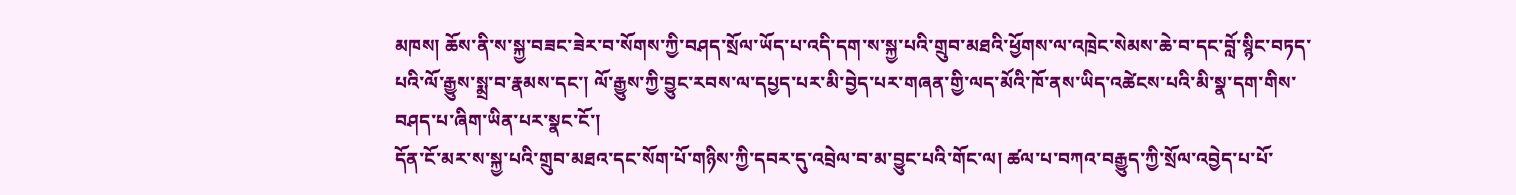མཁས། ཆོས་ནི་ས་སྐྱ་བཟང་ཟེར་བ་སོགས་ཀྱི་བཤད་སྲོལ་ཡོད་པ་འདི་དག་ས་སྐྱ་པའི་གྲུབ་མཐའི་ཕྱོགས་ལ་འཁྲེང་སེམས་ཆེ་བ་དང་བློ་སྙིང་བཏད་པའི་ལོ་རྒྱུས་སྨྲ་བ་རྣམས་དང་། ལོ་རྒྱུས་ཀྱི་བྱུང་རབས་ལ་དཔྱད་པར་མི་བྱེད་པར་གཞན་གྱི་ལད་མོའི་ཁོ་ནས་ཡིད་འཚེངས་པའི་མི་སྣ་དག་གིས་བཤད་པ་ཞིག་ཡིན་པར་སྣང་ངོ་།
དོན་ངོ་མར་ས་སྐྱ་པའི་གྲུབ་མཐའ་དང་སོག་པོ་གཉིས་ཀྱི་དབར་དུ་འབྲེལ་བ་མ་བྱུང་པའི་གོང་ལ། ཚལ་པ་བཀའ་བརྒྱུད་ཀྱི་སྲོལ་འབྱེད་པ་པོ་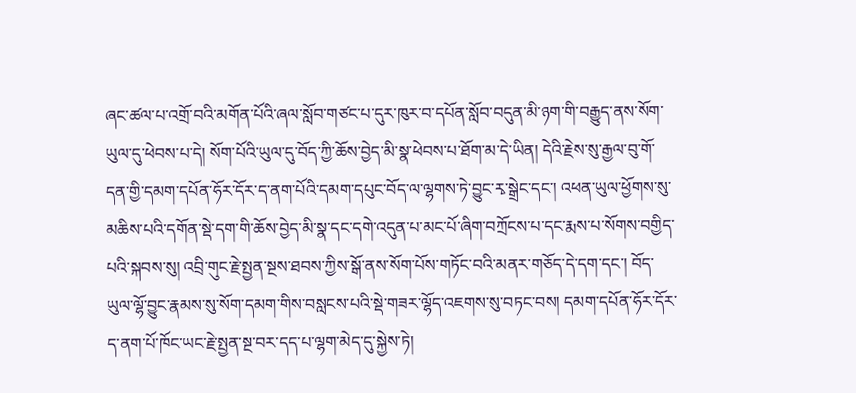ཞང་ཚལ་པ་འགྲོ་བའི་མགོན་པོའི་ཞལ་སློབ་གཙང་པ་དུར་ཁུར་བ་དཔོན་སློབ་བདུན་མི་ཉག་གི་བརྒྱུད་ནས་སོག་ཡུལ་དུ་ཕེབས་པ་དེ། སོག་པོའི་ཡུལ་དུ་བོད་ཀྱི་ཆོས་བྱེད་མི་སྣ་ཕེབས་པ་ཐོག་མ་དེ་ཡིན། དེའི་རྗེས་སུ་རྒྱལ་བུ་གོ་དན་གྱི་དམག་དཔོན་ཧོར་དོར་ད་ནག་པོའི་དམག་དཔུང་བོད་ལ་ལྷགས་ཏེ་བྱུང་རྭ་སྒྲེང་དང་། འཕན་ཡུལ་ཕྱོགས་སུ་མཆིས་པའི་དགོན་སྡེ་དག་གི་ཆོས་བྱེད་མི་སྣ་དང་དགེ་འདུན་པ་མང་པོ་ཞིག་བཀྲོངས་པ་དང་རྨས་པ་སོགས་བགྱིད་པའི་སྐབས་སུ། འབྲི་གུང་རྗེ་སྤྱན་སྔས་ཐབས་ཀྱིས་སྒོ་ནས་སོག་པོས་གཏོང་བའི་མནར་གཅོད་དེ་དག་དང་། བོད་ཡུལ་ལྷོ་བྱུང་རྣམས་སུ་སོག་དམག་གིས་བསླངས་པའི་སྡེ་གཟར་ལྷོད་འཇགས་སུ་བཏང་བས། དམག་དཔོན་ཧོར་དོར་ད་ནག་པོ་ཁོང་ཡང་རྗེ་སྤྱན་སྔ་བར་དད་པ་ལྷག་མེད་དུ་སྐྱེས་ཏེ།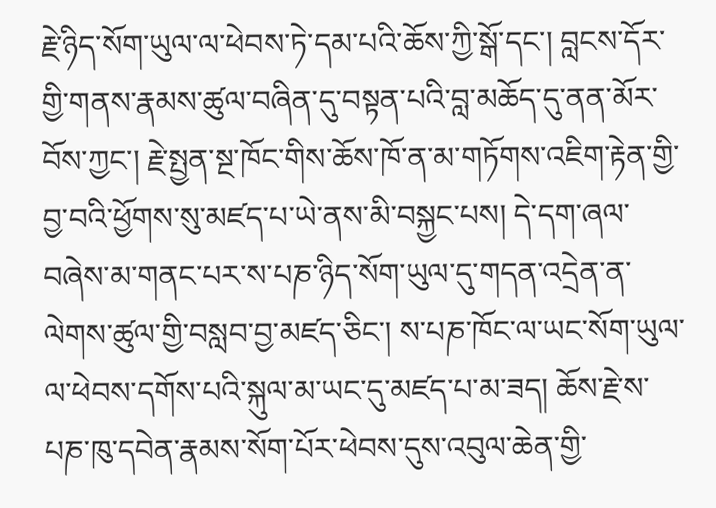རྗེ་ཉིད་སོག་ཡུལ་ལ་ཕེབས་ཏེ་དམ་པའི་ཆོས་ཀྱི་སྒོ་དང་། བླངས་དོར་གྱི་གནས་རྣམས་ཚུལ་བཞིན་དུ་བསྟན་པའི་བླ་མཆོད་དུ་ནན་མོར་བོས་ཀྱང་། རྗེ་སྤྱན་སྔ་ཁོང་གིས་ཆོས་ཁོ་ན་མ་གཏོགས་འཇིག་རྟེན་གྱི་བྱ་བའི་ཕྱོགས་སུ་མཛད་པ་ཡེ་ནས་མི་བསྐྱང་པས། དེ་དག་ཞལ་བཞེས་མ་གནང་པར་ས་པཎ་ཉིད་སོག་ཡུལ་དུ་གདན་འདྲེན་ན་ལེགས་ཚུལ་གྱི་བསླབ་བྱ་མཛད་ཅིང་། ས་པཎ་ཁོང་ལ་ཡང་སོག་ཡུལ་ལ་ཕེབས་དགོས་པའི་སྐུལ་མ་ཡང་དུ་མཛད་པ་མ་ཟད། ཆོས་རྗེ་ས་པཎ་ཁུ་དབེན་རྣམས་སོག་པོར་ཕེབས་དུས་འབུལ་ཆེན་གྱི་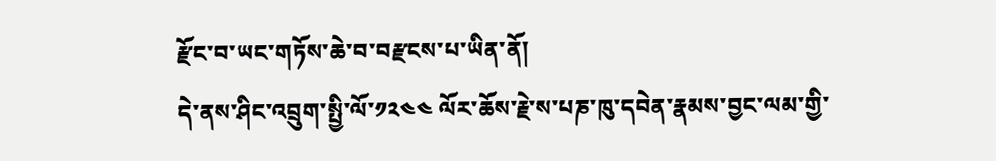རྫོང་བ་ཡང་གཏོས་ཆེ་བ་བརྫངས་པ་ཡིན་ནོ།
དེ་ནས་ཤིང་འབྲུག་སྤྱི་ལོ་༡༢༤༤ ལོར་ཆོས་རྗེ་ས་པཎ་ཁུ་དབེན་རྣམས་བྱང་ལམ་གྱི་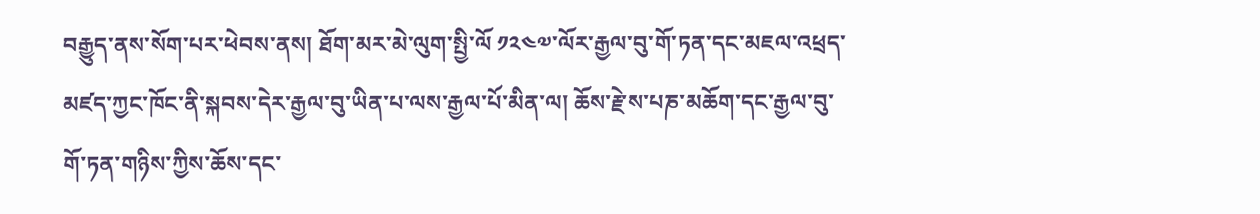བརྒྱུད་ནས་སོག་པར་ཕེབས་ནས། ཐོག་མར་མེ་ལུག་སྤྱི་ལོ ༡༢༤༧་ལོར་རྒྱལ་བུ་གོ་ཏན་དང་མཇལ་འཕྲད་མཛད་ཀྱང་ཁོང་ནི་སྐབས་དེར་རྒྱལ་བུ་ཡིན་པ་ལས་རྒྱལ་པོ་མིན་ལ། ཆོས་རྗེ་ས་པཎ་མཆོག་དང་རྒྱལ་བུ་གོ་ཏན་གཉིས་ཀྱིས་ཆོས་དང་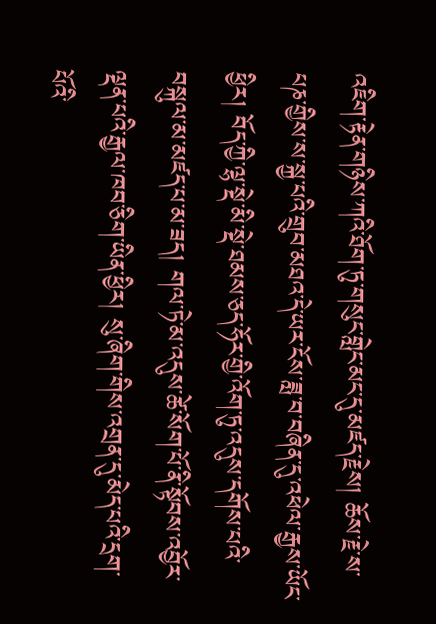འཇིག་རྟེན་གཉིས་ཀའི་ཐོག་ཏུ་གསུང་གླེང་མང་དུ་མཛད་རྗེས། ཆོས་རྗེ་ས་པཎ་གྱིས་ས་སྐྱ་པའི་གྲུབ་མཐའ་དེ་ཡར་ངོས་ཟླ་བ་བཞིན་དུ་འཕེལ་རྒྱས་ཡོང་ཕྱིར། བོད་ཀྱི་ལྷ་སྡེ་མི་སྡེ་ཐམས་ཅད་ཧོར་གྱི་འོག་ཏུ་འདུས་དགོས་པའི་བསྐུལ་མ་མཛད་པ་མ་ཟད། གལ་ཏེ་མ་འདུས་ཚེ་སོག་པོ་ནི་སྟོབས་འབྱོར་ལྡན་པའི་རྒྱལ་ཁབ་ཅིག་ཡིན་ཕྱིར། སུ་ཞིག་གིས་འགྲན་དུ་མེད་པའི་དྲག་པོའི་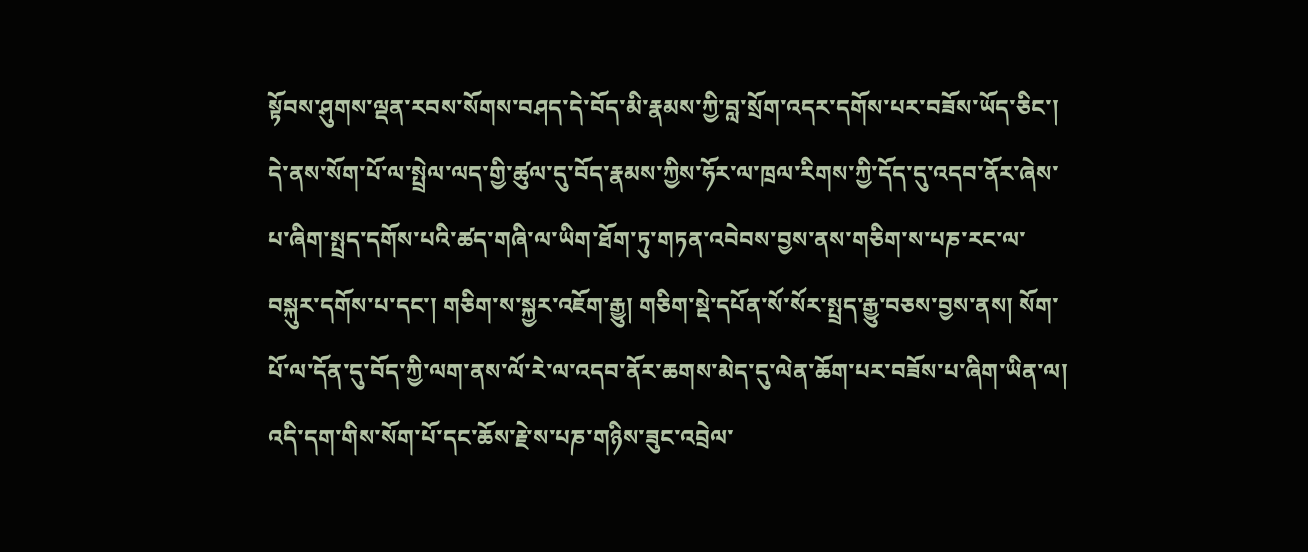སྟོབས་ཤུགས་ལྡན་རབས་སོགས་བཤད་དེ་བོད་མི་རྣམས་ཀྱི་བླ་སྲོག་འདར་དགོས་པར་བཟོས་ཡོད་ཅིང་། དེ་ནས་སོག་པོ་ལ་སྤྲེལ་ལད་གྱི་ཚུལ་དུ་བོད་རྣམས་ཀྱིས་ཧོར་ལ་ཁྲལ་རིགས་ཀྱི་དོད་དུ་འདབ་ནོར་ཞེས་པ་ཞིག་སྤྲད་དགོས་པའི་ཚད་གཞི་ལ་ཡིག་ཐོག་ཏུ་གཏན་འབེབས་བྱས་ནས་གཅིག་ས་པཎ་རང་ལ་བསྐུར་དགོས་པ་དང་། གཅིག་ས་སྐྱར་འཇོག་རྒྱུ། གཅིག་སྡེ་དཔོན་སོ་སོར་སྤྲད་རྒྱུ་བཅས་བྱས་ནས། སོག་པོ་ལ་དོན་དུ་བོད་ཀྱི་ལག་ནས་ལོ་རེ་ལ་འདབ་ནོར་ཆགས་མེད་དུ་ལེན་ཆོག་པར་བཟོས་པ་ཞིག་ཡིན་ལ། འདི་དག་གིས་སོག་པོ་དང་ཆོས་རྗེ་ས་པཎ་གཉིས་ཟུང་འབྲེལ་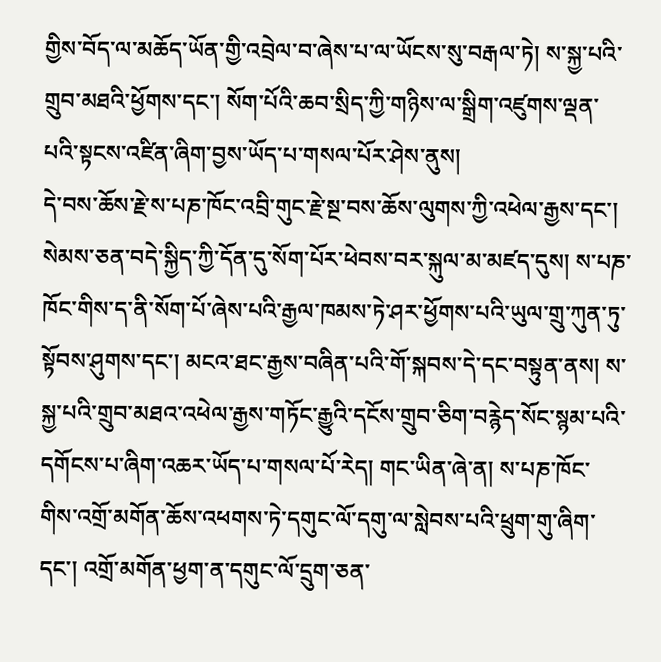གྱིས་བོད་ལ་མཆོད་ཡོན་གྱི་འབྲེལ་བ་ཞེས་པ་ལ་ཡོངས་སུ་བརྒལ་ཏེ། ས་སྐྱ་པའི་གྲུབ་མཐའི་ཕྱོགས་དང་། སོག་པོའི་ཆབ་སྲིད་ཀྱི་གཉིས་ལ་སྒྲིག་འཛུགས་ལྡན་པའི་སྟངས་འཛིན་ཞིག་བྱས་ཡོད་པ་གསལ་པོར་ཤེས་ནུས།
དེ་བས་ཆོས་རྗེ་ས་པཎ་ཁོང་འབྲི་གུང་རྗེ་སྔ་བས་ཆོས་ལུགས་ཀྱི་འཕེལ་རྒྱས་དང་། སེམས་ཅན་བདེ་སྐྱིད་ཀྱི་དོན་དུ་སོག་པོར་ཕེབས་བར་སྐུལ་མ་མཛད་དུས། ས་པཎ་ཁོང་གིས་ད་ནི་སོག་པོ་ཞེས་པའི་རྒྱལ་ཁམས་ཏེ་ཤར་ཕྱོགས་པའི་ཡུལ་གྲུ་ཀུན་ཏུ་སྟོབས་ཤུགས་དང་། མངའ་ཐང་རྒྱས་བཞིན་པའི་གོ་སྐབས་དེ་དང་བསྟུན་ནས། ས་སྐྱ་པའི་གྲུབ་མཐའ་འཕེལ་རྒྱས་གཏོང་རྒྱུའི་དངོས་གྲུབ་ཅིག་བརྙེད་སོང་སྙམ་པའི་དགོངས་པ་ཞིག་འཆར་ཡོད་པ་གསལ་པོ་རེད། གང་ཡིན་ཞེ་ན། ས་པཎ་ཁོང་གིས་འགྲོ་མགོན་ཆོས་འཕགས་ཏེ་དགུང་ལོ་དགུ་ལ་སླེབས་པའི་ཕྲུག་གུ་ཞིག་དང་། འགྲོ་མགོན་ཕྱག་ན་དགུང་ལོ་དྲུག་ཅན་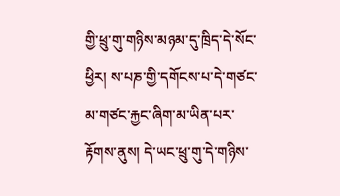གྱི་ཕྲུ་གུ་གཉིས་མཉམ་དུ་ཁྲིད་དེ་སོང་ཕྱིར། ས་པཎ་གྱི་དགོངས་པ་དེ་གཙང་མ་གཙང་རྐྱང་ཞིག་མ་ཡིན་པར་རྟོགས་ནུས། དེ་ཡང་ཕྲུ་གུ་དེ་གཉིས་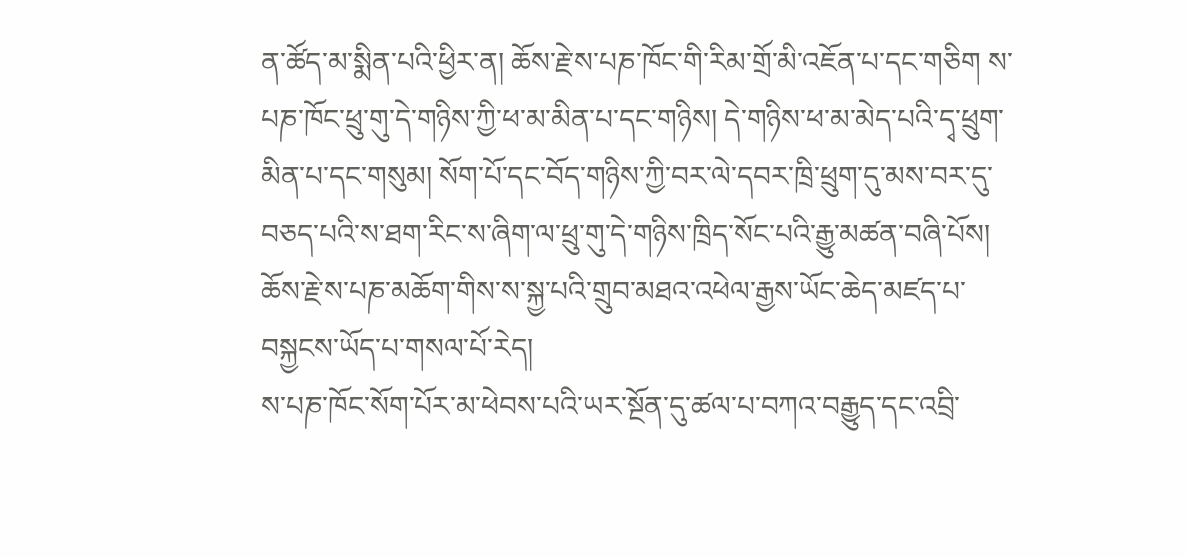ན་ཚོད་མ་སྨིན་པའི་ཕྱིར་ན། ཆོས་རྗེ་ས་པཎ་ཁོང་གི་རིམ་གྲོ་མི་འཇོན་པ་དང་གཅིག ས་པཎ་ཁོང་ཕྲུ་གུ་དེ་གཉིས་ཀྱི་ཕ་མ་མིན་པ་དང་གཉིས། དེ་གཉིས་ཕ་མ་མེད་པའི་དྭ་ཕྲུག་མིན་པ་དང་གསུམ། སོག་པོ་དང་བོད་གཉིས་ཀྱི་བར་ལེ་དབར་ཁྲི་ཕྲུག་དུ་མས་བར་དུ་བཅད་པའི་ས་ཐག་རིང་ས་ཞིག་ལ་ཕྲུ་གུ་དེ་གཉིས་ཁྲིད་སོང་པའི་རྒྱུ་མཚན་བཞི་པོས། ཆོས་རྗེ་ས་པཎ་མཆོག་གིས་ས་སྐྱ་པའི་གྲུབ་མཐའ་འཕེལ་རྒྱས་ཡོང་ཆེད་མཛད་པ་བསྐྱངས་ཡོད་པ་གསལ་པོ་རེད།
ས་པཎ་ཁོང་སོག་པོར་མ་ཕེབས་པའི་ཡར་སྔོན་དུ་ཚལ་པ་བཀའ་བརྒྱུད་དང་འབྲི་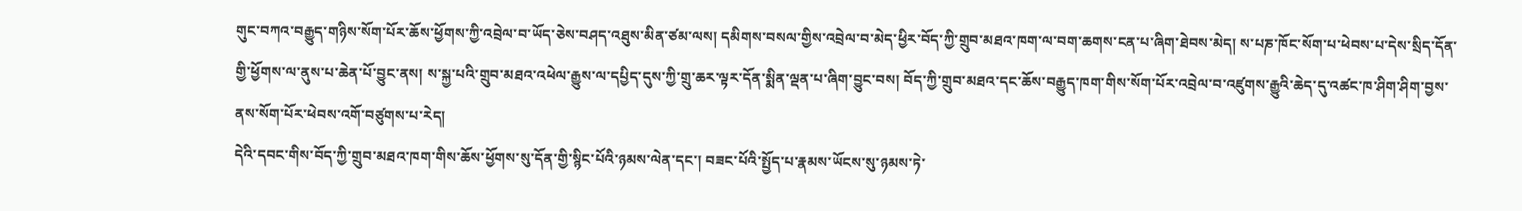གུང་བཀའ་བརྒྱུད་གཉིས་སོག་པོར་ཆོས་ཕྱོགས་ཀྱི་འབྲེལ་བ་ཡོད་ཅེས་བཤད་འཐུས་མིན་ཙམ་ལས། དམིགས་བསལ་གྱིས་འབྲེལ་བ་མེད་ཕྱིར་བོད་ཀྱི་གྲུབ་མཐའ་ཁག་ལ་བག་ཆགས་ངན་པ་ཞིག་ཐེབས་མེད། ས་པཎ་ཁོང་སོག་པ་ཕེབས་པ་དེས་སྲིད་དོན་གྱི་ཕྱོགས་ལ་ནུས་པ་ཆེན་པོ་བྱུང་ནས། ས་སྐྱ་པའི་གྲུབ་མཐའ་འཕེལ་རྒྱུས་ལ་དཔྱིད་དུས་ཀྱི་གྲུ་ཆར་ལྟར་དོན་སྨིན་ལྡན་པ་ཞིག་བྱུང་བས། བོད་ཀྱི་གྲུབ་མཐའ་དང་ཆོས་བརྒྱུད་ཁག་གིས་སོག་པོར་འབྲེལ་བ་འཛུགས་རྒྱུའི་ཆེད་དུ་འཚང་ཁ་ཤིག་ཤིག་བྱས་ནས་སོག་པོར་ཕེབས་འགོ་བཙུགས་པ་རེད།
དེའི་དབང་གིས་བོད་ཀྱི་གྲུབ་མཐའ་ཁག་གིས་ཆོས་ཕྱོགས་སུ་དོན་གྱི་སྙིང་པོའི་ཉམས་ལེན་དང་། བཟང་པོའི་སྤྱོད་པ་རྣམས་ཡོངས་སུ་ཉམས་ཏེ་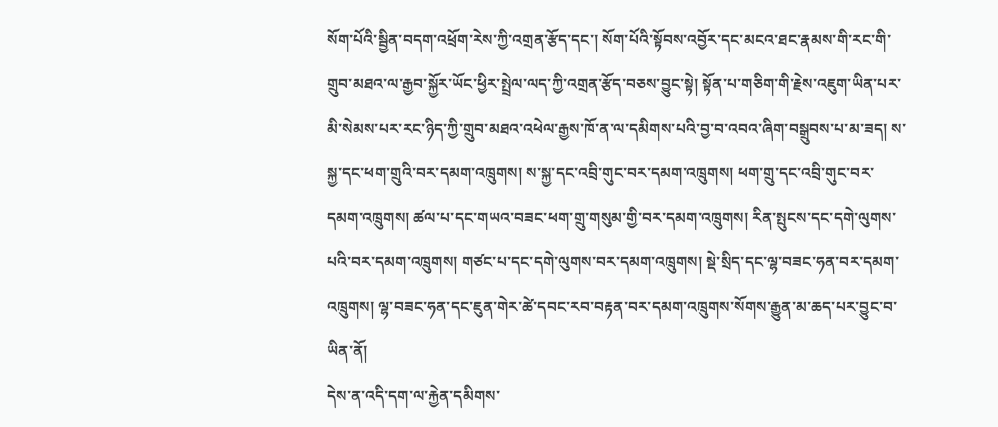སོག་པོའི་སྦྱིན་བདག་འཕྲོག་རེས་ཀྱི་འགྲན་རྩོད་དང་། སོག་པོའི་སྟོབས་འབྱོར་དང་མངའ་ཐང་རྣམས་གི་རང་གི་གྲུབ་མཐའ་ལ་རྒྱབ་སྐྱོར་ཡོང་ཕྱིར་སྤྲེལ་ལད་ཀྱི་འགྲན་རྩོད་བཅས་བྱུང་སྟེ། སྟོན་པ་གཅིག་གི་རྗེས་འཇུག་ཡིན་པར་མི་སེམས་པར་རང་ཉིད་ཀྱི་གྲུབ་མཐའ་འཕེལ་རྒྱས་ཁོ་ན་ལ་དམིགས་པའི་བྱ་བ་འབའ་ཞིག་བསྒྲུབས་པ་མ་ཟད། ས་སྐྱ་དང་ཕག་གྲུའི་བར་དམག་འཁྲུགས། ས་སྐྱ་དང་འབྲི་གུང་བར་དམག་འཁྲུགས། ཕག་གྲུ་དང་འབྲི་གུང་བར་དམག་འཁྲུགས། ཚལ་པ་དང་གཡའ་བཟང་ཕག་གྲུ་གསུམ་གྱི་བར་དམག་འཁྲུགས། རིན་སྤུངས་དང་དགེ་ལུགས་པའི་བར་དམག་འཁྲུགས། གཙང་པ་དང་དགེ་ལུགས་བར་དམག་འཁྲུགས། སྡེ་སྲིད་དང་ལྷ་བཟང་ཧན་བར་དམག་འཁྲུགས། ལྷ་བཟང་ཧན་དང་ཇུན་གེར་ཚེ་དབང་རབ་བརྟན་བར་དམག་འཁྲུགས་སོགས་རྒྱུན་མ་ཆད་པར་བྱུང་བ་ཡིན་ནོ།
དེས་ན་འདི་དག་ལ་རྐྱེན་དམིགས་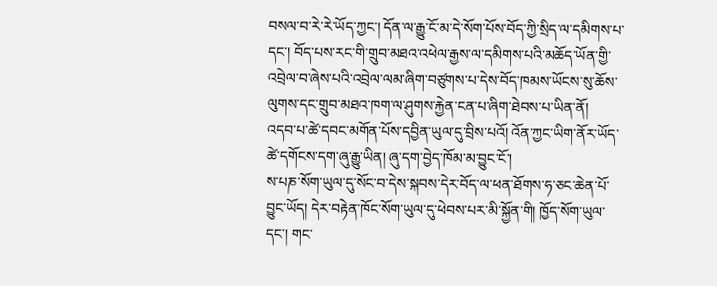བསལ་བ་རེ་རེ་ཡོད་ཀྱང་། དོན་ལ་རྒྱུ་ངོ་མ་དེ་སོག་པོས་བོད་ཀྱི་སྲིད་ལ་དམིགས་པ་དང་། བོད་པས་རང་གི་གྲུབ་མཐའ་འཕེལ་རྒྱས་ལ་དམིགས་པའི་མཆོད་ཡོན་གྱི་འབྲེལ་བ་ཞེས་པའི་འབྲེལ་ལམ་ཞིག་བཙུགས་པ་དེས་བོད་ཁམས་ཡོངས་སུ་ཆོས་ལུགས་དང་གྲུབ་མཐའ་ཁག་ལ་ཤུགས་རྐྱེན་ངན་པ་ཞིག་ཐེབས་པ་ཡིན་ནོ།
འདབ་པ་ཚེ་དབང་མགོན་པོས་དབྱིན་ཡུལ་དུ་བྲིས་པའོ། འོན་ཀྱང་ཡིག་ནོར་ཡོད་ཚེ་དགོངས་དག་ཞུ་རྒྱུ་ཡིན། ཞུ་དག་བྱེད་ཁོམ་མ་བྱུང་ངོ་།
ས་པཎ་སོག་ཡུལ་དུ་སོང་བ་དེས་སྐབས་དེར་བོད་ལ་ཕན་ཐོགས་ཧ་ཅང་ཆེན་པོ་བྱུང་ཡོད། དེར་བརྟེན་ཁོང་སོག་ཡུལ་དུ་ཕེབས་པར་མི་སྐྱོན་གི། ཁྱོད་སོག་ཡུལ་དང་། གང་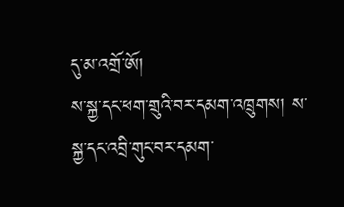དུ་མ་འགྲོ་ཨོ།
ས་སྐྱ་དང་ཕག་གྲུའི་བར་དམག་འཁྲུགས། ས་སྐྱ་དང་འབྲི་གུང་བར་དམག་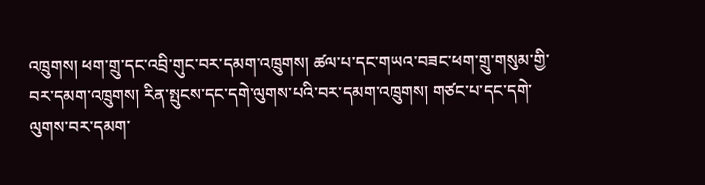འཁྲུགས། ཕག་གྲུ་དང་འབྲི་གུང་བར་དམག་འཁྲུགས། ཚལ་པ་དང་གཡའ་བཟང་ཕག་གྲུ་གསུམ་གྱི་བར་དམག་འཁྲུགས། རིན་སྤུངས་དང་དགེ་ལུགས་པའི་བར་དམག་འཁྲུགས། གཙང་པ་དང་དགེ་ལུགས་བར་དམག་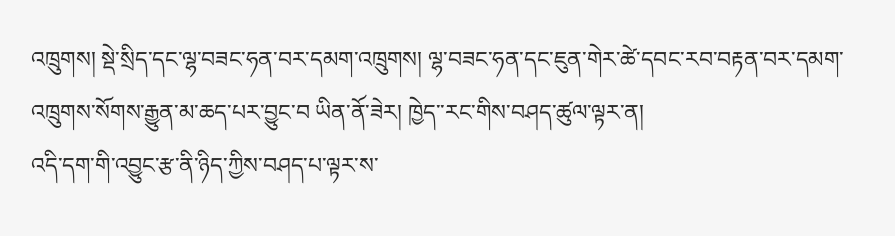འཁྲུགས། སྡེ་སྲིད་དང་ལྷ་བཟང་ཧན་བར་དམག་འཁྲུགས། ལྷ་བཟང་ཧན་དང་ཇུན་གེར་ཚེ་དབང་རབ་བརྟན་བར་དམག་འཁྲུགས་སོགས་རྒྱུན་མ་ཆད་པར་བྱུང་བ ཡིན་ནོ་ཟེར། ཁྱེད་་རང་གིས་བཤད་ཚུལ་ལྟར་ན།
འདི་དག་གི་འབྱུང་རྩ་ནི་ཉིད་ཀྱིས་བཤད་པ་ལྟར་ས་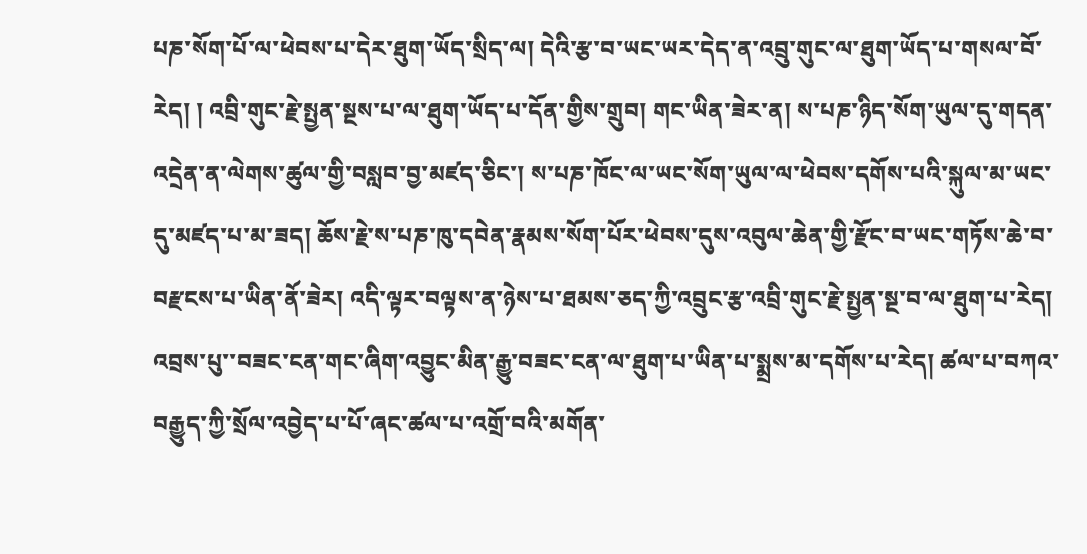པཎ་སོག་པོ་ལ་ཕེབས་པ་དེར་ཐུག་ཡོད་སྲིད་ལ། དེའི་རྩ་བ་ཡང་ཡར་དེད་ན་འབྲུ་གུང་ལ་ཐུག་ཡོད་པ་གསལ་བོ་རེད། ། འབྲི་གུང་རྗེ་སྤྱན་སྔས་པ་ལ་ཐུག་ཡོད་པ་དོན་གྱིས་གྲུབ། གང་ཡིན་ཟེར་ན། ས་པཎ་ཉིད་སོག་ཡུལ་དུ་གདན་འདྲེན་ན་ལེགས་ཚུལ་གྱི་བསླབ་བྱ་མཛད་ཅིང་། ས་པཎ་ཁོང་ལ་ཡང་སོག་ཡུལ་ལ་ཕེབས་དགོས་པའི་སྐུལ་མ་ཡང་དུ་མཛད་པ་མ་ཟད། ཆོས་རྗེ་ས་པཎ་ཁུ་དབེན་རྣམས་སོག་པོར་ཕེབས་དུས་འབུལ་ཆེན་གྱི་རྫོང་བ་ཡང་གཏོས་ཆེ་བ་བརྫངས་པ་ཡིན་ནོ་ཟེར། འདི་ལྟར་བལྟས་ན་ཉེས་པ་ཐམས་ཅད་ཀྱི་འབྲུང་རྩ་འབྲི་གུང་རྗེ་སྤྱན་སྔ་བ་ལ་ཐུག་པ་རེད། འབྲས་པུ་་བཟང་ངན་གང་ཞིག་འབྱུང་མིན་རྒྱུ་བཟང་ངན་ལ་ཐུག་པ་ཡིན་པ་སྨྲས་མ་དགོས་པ་རེད། ཚལ་པ་བཀའ་བརྒྱུད་ཀྱི་སྲོལ་འབྱེད་པ་པོ་ཞང་ཚལ་པ་འགྲོ་བའི་མགོན་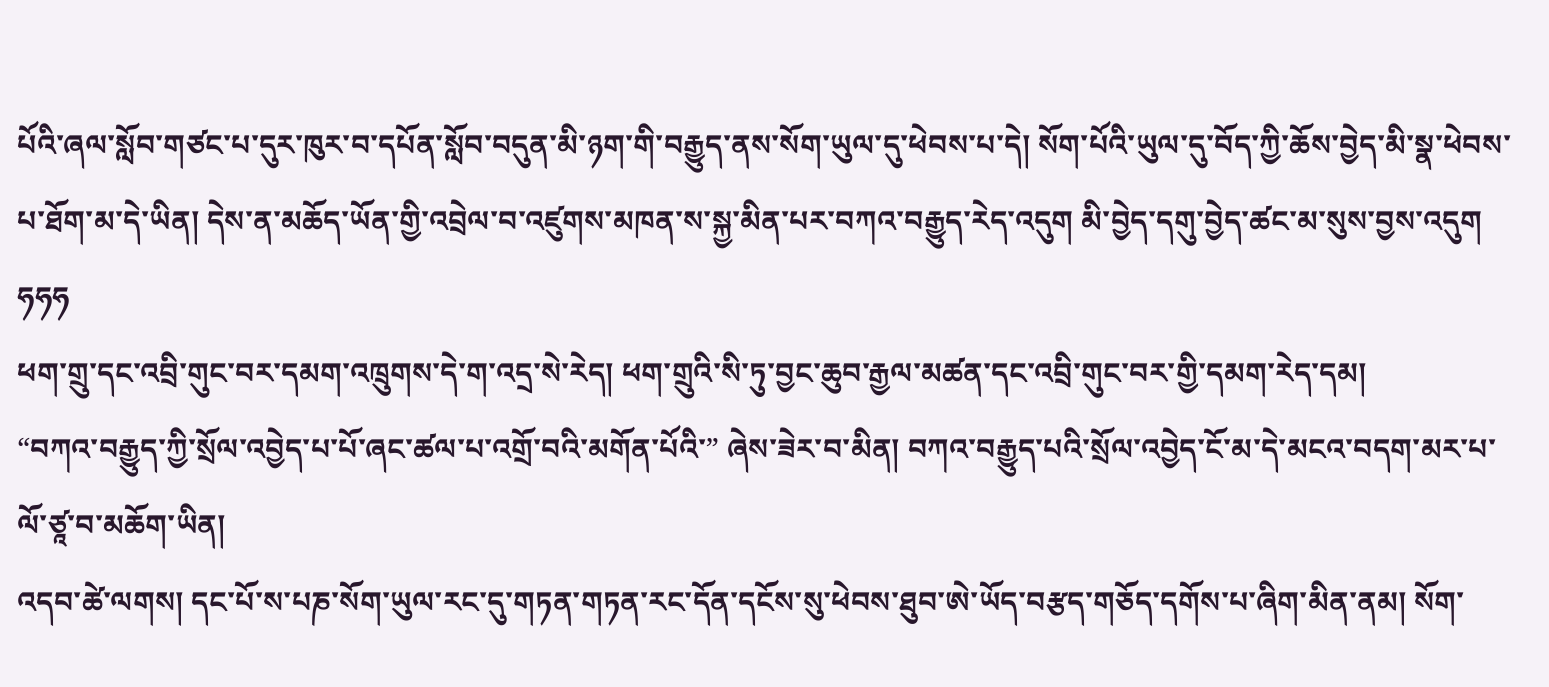པོའི་ཞལ་སློབ་གཙང་པ་དུར་ཁུར་བ་དཔོན་སློབ་བདུན་མི་ཉག་གི་བརྒྱུད་ནས་སོག་ཡུལ་དུ་ཕེབས་པ་དེ། སོག་པོའི་ཡུལ་དུ་བོད་ཀྱི་ཆོས་བྱེད་མི་སྣ་ཕེབས་པ་ཐོག་མ་དེ་ཡིན། དེས་ན་མཆོད་ཡོན་གྱི་འབྲེལ་བ་འཛུགས་མཁན་ས་སྐྱ་མིན་པར་བཀའ་བརྒྱུད་རེད་འདུག མི་བྱེད་དགུ་བྱེད་ཚང་མ་སུས་བྱས་འདུག ཧཧཧ
ཕག་གྲུ་དང་འབྲི་གུང་བར་དམག་འཁྲུགས་དེ་ག་འདྲ་སེ་རེད། ཕག་གྲུའི་སི་ཏུ་བྱང་ཆུབ་རྒྱལ་མཚན་དང་འབྲི་གུང་བར་གྱི་དམག་རེད་དམ།
“བཀའ་བརྒྱུད་ཀྱི་སྲོལ་འབྱེད་པ་པོ་ཞང་ཚལ་པ་འགྲོ་བའི་མགོན་པོའི་” ཞེས་ཟེར་བ་མིན། བཀའ་བརྒྱུད་པའི་སྲོལ་འབྱེད་ངོ་མ་དེ་མངའ་བདག་མར་པ་ལོ་ཙཱ་བ་མཆོག་ཡིན།
འདབ་ཚེ་ལགས། དང་པོ་ས་པཎ་སོག་ཡུལ་རང་དུ་གཏན་གཏན་རང་དོན་དངོས་སུ་ཕེབས་ཐུབ་ཨེ་ཡོད་བརྩད་གཅོད་དགོས་པ་ཞིག་མིན་ནམ། སོག་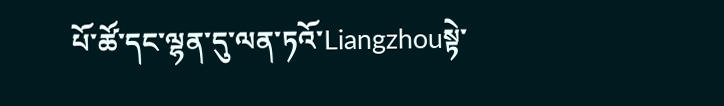པོ་ཚོ་དང་ལྷན་དུ་ལན་ཏའོ་Liangzhouསྟེ་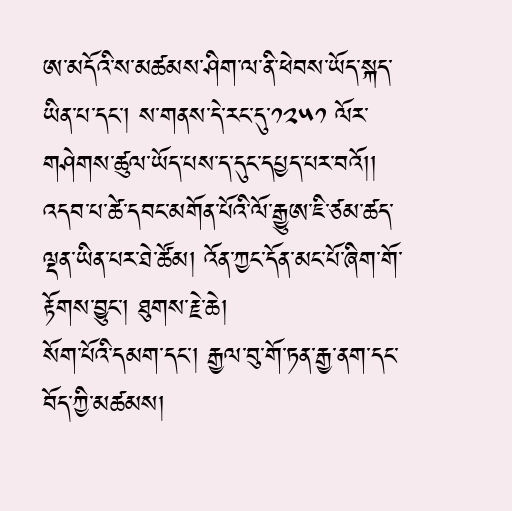ཨ་མདོའི་ས་མཚམས་ཤིག་ལ་ནི་ཕེབས་ཡོད་སྐད་ཡིན་པ་དང་། ས་གནས་དེ་རང་དུ་༡༢༥༡ ལོར་གཤེགས་ཚུལ་ཡོད་པས་ད་དུང་དཔྱད་པར་བའོ།།
འདབ་པ་ཚེ་དབང་མགོན་པོའི་ལོ་རྒྱུཨ་ཇི་ཙམ་ཚད་ལྡན་ཡིན་པར་ཐེ་ཚོམ། འོན་ཀྱང་དོན་མང་པོ་ཞིག་གོ་རྟོགས་བྱུང་། ཐུགས་རྗེ་ཆེ།
སོག་པོའི་དམག་དང་། རྒྱལ་བུ་གོ་ཏན་རྒྱ་ནག་དང་བོད་ཀྱི་མཚམས།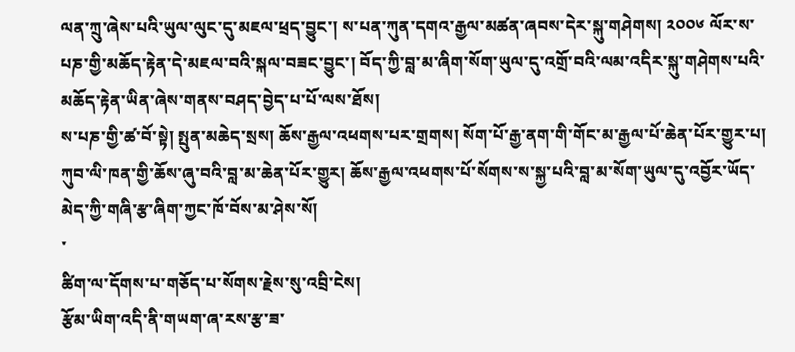ལན་ཀྲུ་ཞེས་པའི་ཡུལ་ལུང་དུ་མཇལ་ཕྲད་བྱུང་། ས་པན་ཀུན་དགའ་རྒྱལ་མཚན་ཞབས་དེར་སྐུ་གཤེགས། ༢༠༠༦ ལོར་ས་པཎ་གྱི་མཆོད་རྟེན་དེ་མཇལ་བའི་སྐལ་བཟང་བྱུང་། བོད་ཀྱི་བླ་མ་ཞིག་སོག་ཡུལ་དུ་འགྲོ་བའི་ལམ་འདིར་སྐུ་གཤེགས་པའི་མཆོད་རྟེན་ཡིན་ཞེས་གནས་བཤད་བྱེད་པ་པོ་ལས་ཐོས།
ས་པཎ་གྱི་ཚ་བོ་སྟེ། སྤུན་མཆེད་སྲས། ཆོས་རྒྱལ་འཕགས་པར་གྲགས། སོག་པོ་རྒྱ་ནག་གི་གོང་མ་རྒྱལ་པོ་ཆེན་པོར་གྱུར་པ། ཀུབ་ལི་ཁན་གྱི་ཆོས་ཞུ་བའི་བླ་མ་ཆེན་པོར་གྱུར། ཆོས་རྒྱལ་འཕགས་པོ་སོགས་ས་སྐྱ་པའི་བླ་མ་སོག་ཡུལ་དུ་འབྱོར་ཡོད་མེད་ཀྱི་གཞི་རྩ་ཞིག་ཀྱང་ཁོ་བོས་མ་ཤེས་སོ།
་
ཚིག་ལ་དོགས་པ་གཅོད་པ་སོགས་རྗེས་སུ་འབྲི་ངེས།
རྩོམ་ཡིག་འདི་ནི་གཡག་ཞ་རས་རྩ་ཟ་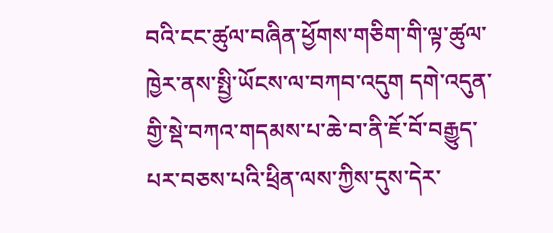བའི་ངང་ཚུལ་བཞིན་ཕྱོགས་གཅིག་གི་ལྟ་ཚུལ་ཁྱེར་ནས་སྤྱི་ཡོངས་ལ་བཀབ་འདུག དགེ་འདུན་གྱི་སྡེ་བཀའ་གདམས་པ་ཆེ་བ་ནི་ཇོ་བོ་བརྒྱུད་པར་བཅས་པའི་ཕྲིན་ལས་ཀྱིས་དུས་དེར་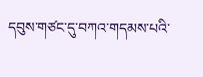དབུས་གཙང་དུ་བཀའ་གདམས་པའི་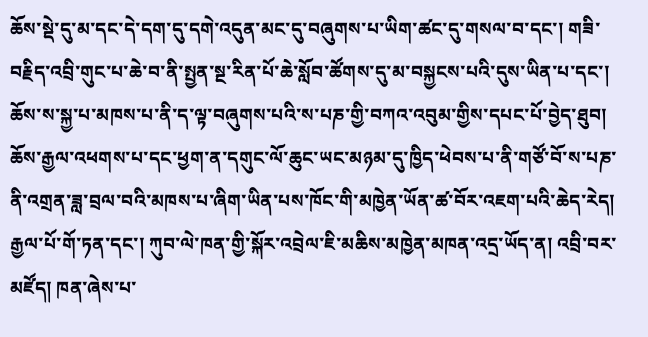ཆོས་སྡེ་དུ་མ་དང་དེ་དག་དུ་དགེ་འདུན་མང་དུ་བཞུགས་པ་ཡིག་ཚང་དུ་གསལ་བ་དང་། གཟི་བརྗིད་འབྲི་གུང་པ་ཆེ་བ་ནི་སྤྱན་སྔ་རིན་པོ་ཆེ་སློབ་ཚོགས་དུ་མ་བསྐྱངས་པའི་དུས་ཡིན་པ་དང་། ཆོས་ས་སྐྱ་པ་མཁས་པ་ནི་ད་ལྟ་བཞུགས་པའི་ས་པཎ་གྱི་བཀའ་འབུམ་གྱིས་དཔང་པོ་བྱེད་ཐུབ། ཆོས་རྒྱལ་འཕགས་པ་དང་ཕྱག་ན་དགུང་ལོ་ཆུང་ཡང་མཉམ་དུ་ཁྱིད་ཕེབས་པ་ནི་གཙོ་བོ་ས་པཎ་ནི་འགྲན་ཟླ་བྲལ་བའི་མཁས་པ་ཞིག་ཡིན་པས་ཁོང་གི་མཁྱེན་ཡོན་ཚ་བོར་འཇག་པའི་ཆེད་རེད།
རྒྱལ་པོ་གོ་ཏན་དང་། ཀུབ་ལེ་ཁན་གྱི་སྐོར་འབྲེལ་ཇི་མཆིས་མཁྱེན་མཁན་འདྲ་ཡོད་ན། འབྲི་བར་མཛོད། ཁན་ཞེས་པ་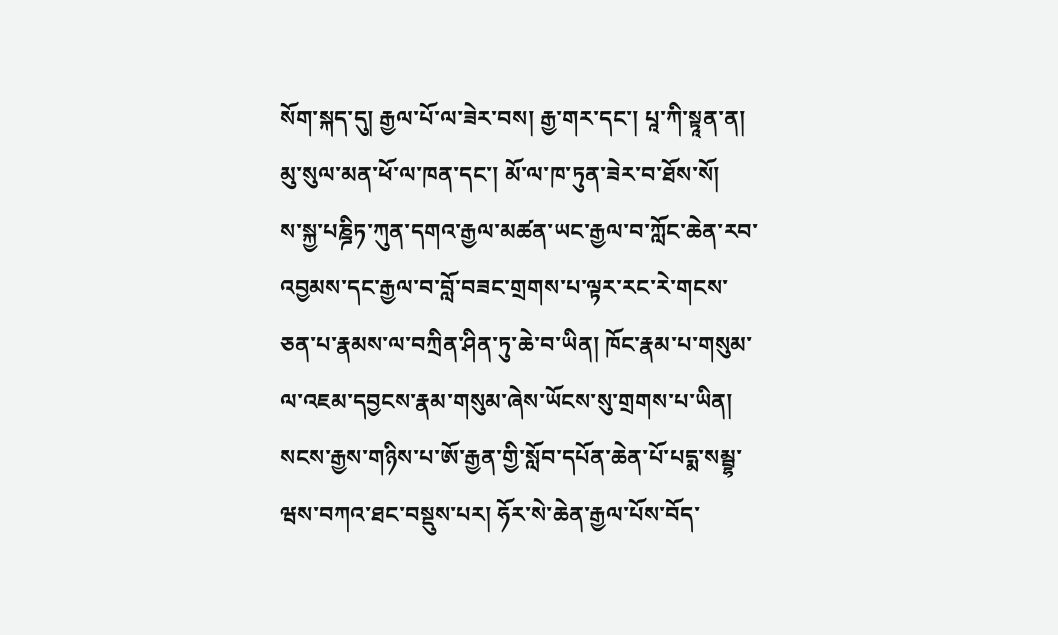སོག་སྐད་དུ། རྒྱལ་པོ་ལ་ཟེར་བས། རྒྱ་གར་དང་། པཱ་ཀི་སྟཱན་ན། མུ་སུལ་མན་ཕོ་ལ་ཁན་དང་། མོ་ལ་ཁ་ཏུན་ཟེར་བ་ཐོས་སོ།
ས་སྐྱ་པཎྜིཏ་ཀུན་དགའ་རྒྱལ་མཚན་ཡང་རྒྱལ་བ་ཀློང་ཆེན་རབ་འབྱམས་དང་རྒྱལ་བ་བློ་བཟང་གྲགས་པ་ལྟར་རང་རེ་གངས་ཅན་པ་རྣམས་ལ་བཀྲིན་ཤིན་ཏུ་ཆེ་བ་ཡིན། ཁོང་རྣམ་པ་གསུམ་ལ་འཇམ་དབྱངས་རྣམ་གསུམ་ཞེས་ཡོངས་སུ་གྲགས་པ་ཡིན། སངས་རྒྱས་གཉིས་པ་ཨོ་རྒྱན་གྱི་སློབ་དཔོན་ཆེན་པོ་པདྨ་སམྦྷ་ཝས་བཀའ་ཐང་བསྡུས་པར། ཧོར་སེ་ཆེན་རྒྱལ་པོས་བོད་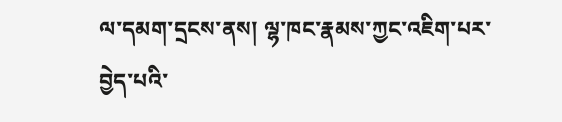ལ་དམག་དྲངས་ནས། ལྷ་ཁང་རྣམས་ཀྱང་འཇིག་པར་བྱེད་པའི་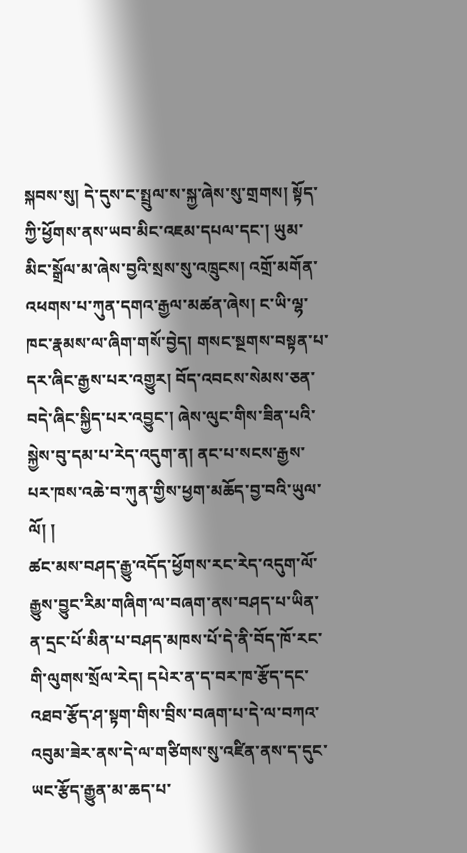སྐབས་སུ། དེ་དུས་ང་སྤྲུལ་ས་སྐྱ་ཞེས་སུ་གྲགས། སྟོད་ཀྱི་ཕྱོགས་ནས་ཡབ་མིང་འཇམ་དཔལ་དང་། ཡུམ་མིང་སྒྲོལ་མ་ཞེས་བྱའི་སྲས་སུ་འཁྲུངས། འགྲོ་མགོན་འཕགས་པ་ཀུན་དགའ་རྒྱལ་མཚན་ཞེས། ང་ཡི་ལྷ་ཁང་རྣམས་ལ་ཞིག་གསོ་བྱེད། གསང་སྔགས་བསྟན་པ་དར་ཞིང་རྒྱས་པར་འགྱུར། བོད་འབངས་སེམས་ཅན་བདེ་ཞིང་སྐྱིད་པར་འབྱུང་། ཞེས་ལུང་གིས་ཟིན་པའི་སྐྱེས་བུ་དམ་པ་རེད་འདུག་ན། ནང་པ་སངས་རྒྱས་པར་ཁས་འཆེ་བ་ཀུན་གྱིས་ཕྱག་མཆོད་བྱ་བའི་ཡུལ་ལོ། །
ཚང་མས་བཤད་རྒྱུ་འདོད་ཕྱོགས་རང་རེད་འདུག་ལོ་རྒྱུས་བྱུང་རིམ་གཞིག་ལ་བཞག་ནས་བཤད་པ་ཡིན་ན་དྲང་པོ་མིན་པ་བཤད་མཁས་པོ་དེ་ནི་བོད་ཁོ་རང་གི་ལུགས་སྲོལ་རེད། དཔེར་ན་ད་བར་ཁ་རྩོད་དང་འཐབ་རྩོད་ཤ་སྟག་གིས་བྲིས་བཞག་པ་དེ་ལ་བཀའ་འབུམ་ཟེར་ནས་དེ་ལ་གཙིགས་སུ་འཛིན་ནས་ད་དུང་ཡང་རྩོད་རྒྱུན་མ་ཆད་པ་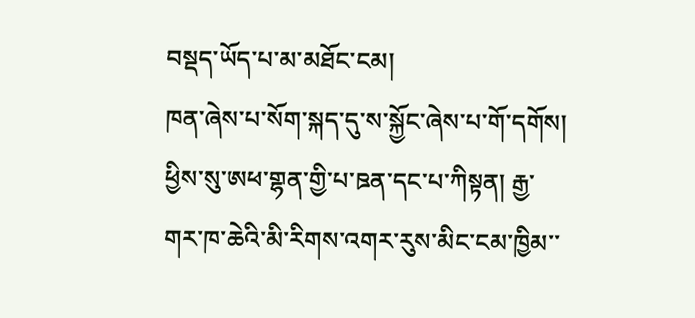བསྡད་ཡོད་པ་མ་མཐོང་ངམ།
ཁན་ཞེས་པ་སོག་སྐད་དུ་ས་སྐྱོང་ཞེས་པ་གོ་དགོས། ཕྱིས་སུ་ཨཕ་གྷན་གྱི་པ་ཋན་དང་པ་ཀིསྟན། རྒྱ་གར་ཁ་ཆེའི་མི་རིགས་འགར་རུས་མིང་ངམ་ཁྱིམ་་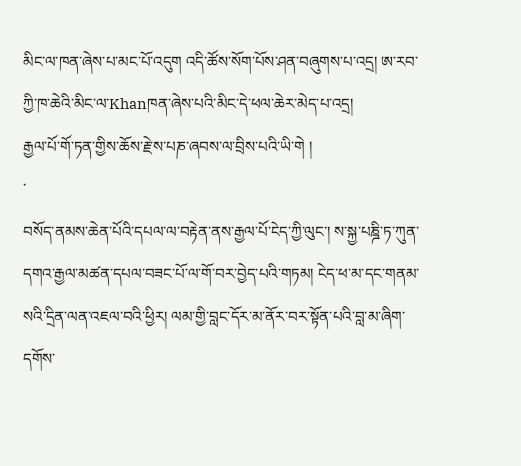མིང་ལ་ཁན་ཞེས་པ་མང་པོ་འདུག འདི་ཚོས་སོག་པོས་ཤན་བཞུགས་པ་འདྲ། ཨ་རབ་ཀྱི་ཁ་ཆེའི་མིང་ལ་Khanཁན་ཞེས་པའི་མིང་དེ་ཕལ་ཆེར་མེད་པ་འདྲ།
རྒྱལ་པོ་གོ་ཏན་གྱིས་ཆོས་རྗེ་ས་པཎ་ཞབས་ལ་བྲིས་པའི་ཡི་གེ །
་
བསོད་ནམས་ཆེན་པོའི་དཔལ་ལ་བརྟེན་ནས་རྒྱལ་པོ་ངེད་ཀྱི་ལུང་། ས་སྐྱ་པཎྜི་ཏ་ཀུན་དགའ་རྒྱལ་མཚན་དཔལ་བཟང་པོ་ལ་གོ་བར་བྱེད་པའི་གཏམ། ངེད་ཕ་མ་དང་གནམ་སའི་དྲིན་ལན་འཇལ་བའི་ཕྱིར། ལམ་གྱི་བླང་དོར་མ་ནོར་བར་སྟོན་པའི་བླ་མ་ཞིག་དགོས་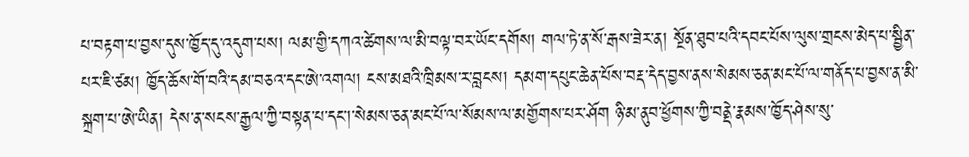པ་བརྟག་པ་བྱས་དུས་ཁྱོད་དུ་འདུག་པས། ལམ་གྱི་དཀའ་ཚེགས་ལ་མི་བལྟ་བར་ཡོང་དགོས། གལ་ཏེ་ན་སོ་རྒས་ཟེར་ན། སྔོན་ཐུབ་པའི་དབང་པོས་ལུས་གྲངས་མེད་པ་སྦྱིན་པར་ཇི་ཙམ། ཁྱོད་ཆོས་གོ་བའི་དམ་བཅའ་དང་ཨེ་འགལ། ངས་མཐའི་ཁྲིམས་ར་བླངས། དམག་དཔུང་ཆེན་པོས་བརྡ་དེད་བྱས་ནས་སེམས་ཅན་མང་པོ་ལ་གནོད་པ་བྱས་ན་མི་སྐྲག་པ་ཨེ་ཡིན། དེས་ན་སངས་རྒྱལ་ཀྱི་བསྟན་པ་དང་།་སེམས་ཅན་མང་པོ་ལ་སོམས་ལ་མགྱོགས་པར་ཤོག ཉི་མ་ནུབ་ཕྱོགས་ཀྱི་བནྡེ་རྣམས་ཁྱོད་ཤེས་སུ་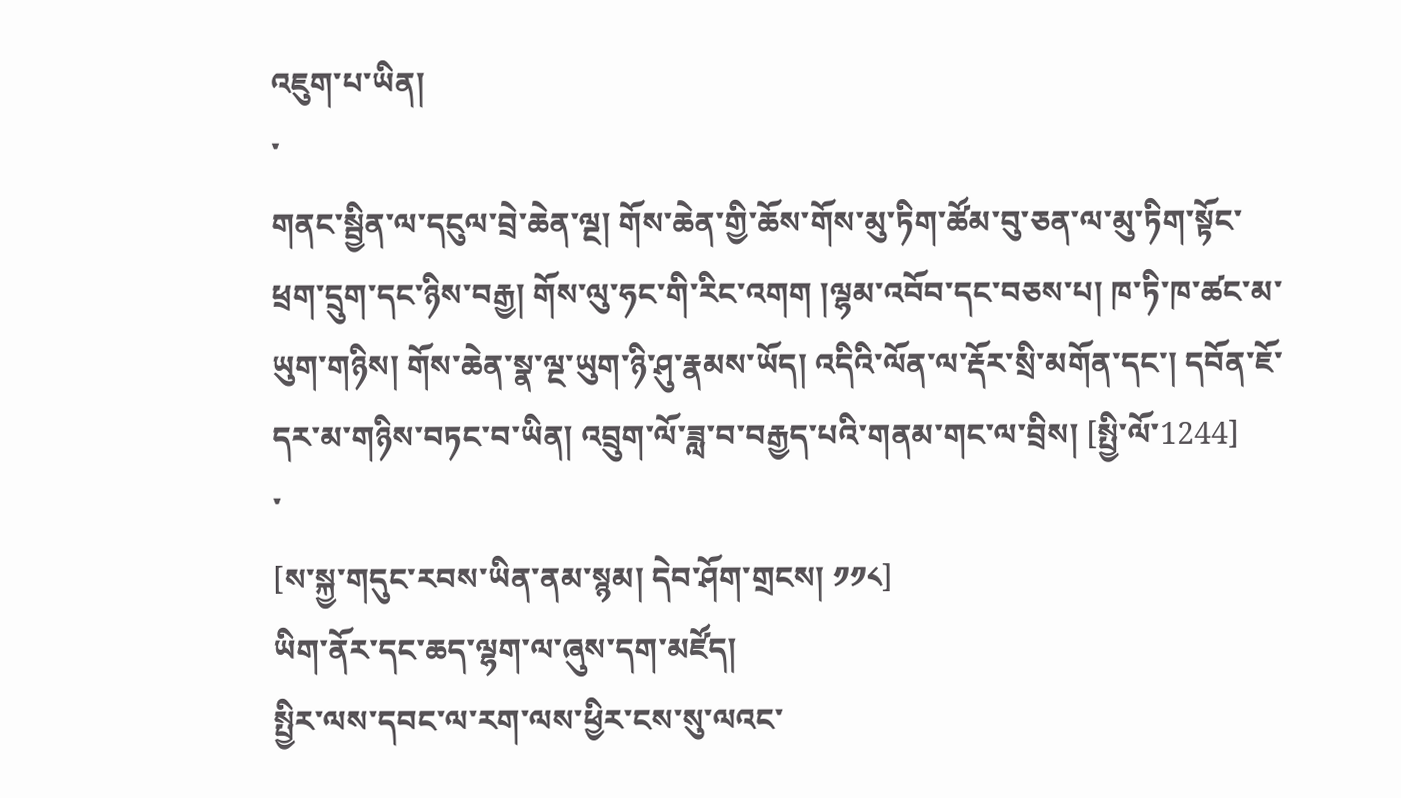འཇུག་པ་ཡིན།
་
གནང་སྦྱིན་ལ་དངུལ་བྲེ་ཆེན་ལྔ། གོས་ཆེན་གྱི་ཆོས་གོས་མུ་ཏིག་ཚོམ་བུ་ཅན་ལ་མུ་ཏིག་སྟོང་ཕྲག་དྲུག་དང་ཉིས་བརྒྱ། གོས་ལུ་ཧང་གི་རིང་འགག །ལྷམ་འབོབ་དང་བཅས་པ། ཁ་ཏི་ཁ་ཚང་མ་ཡུག་གཉིས། གོས་ཆེན་སྣ་ལྔ་ཡུག་ཉི་ཤུ་རྣམས་ཡོད། འདིའི་ལོན་ལ་རྡོར་སྲི་མགོན་དང་། དབོན་ཇོ་དར་མ་གཉིས་བཏང་བ་ཡིན། འབྲུག་ལོ་ཟླ་བ་བརྒྱད་པའི་གནམ་གང་ལ་བྲིས། [སྤྱི་ལོ་1244]
་
[ས་སྐྱ་གདུང་རབས་ཡིན་ནམ་སྙམ། དེབ་ཤོག་གྲངས། ༡༡༨]
ཡིག་ནོར་དང་ཆད་ལྷག་ལ་ཞུས་དག་མཛོད།
སྤྱིར་ལས་དབང་ལ་རག་ལས་ཕྱིར་ངས་སུ་ལའང་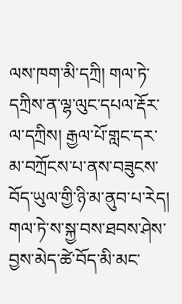ལས་ཁག་མི་དཀྲི། གལ་ཏེ་དཀྲིས་ན་ལྷ་ལུང་དཔལ་རྡོར་ལ་དཀྲིས། རྒྱལ་པོ་གླང་དར་མ་བཀྲོངས་པ་ནས་བཟུངས་བོད་ཡུལ་གྱི་ཉི་མ་ནུབ་པ་རེད། གལ་ཏེ་ས་སྐྱ་བས་ཐབས་ཤེས་བྱས་མེད་ཚེ་བོད་མི་མང་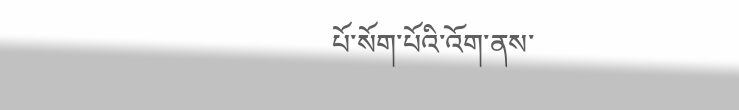པོ་སོག་པོའི་འོག་ནས་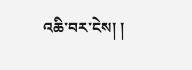འཆི་བར་ངེས། །